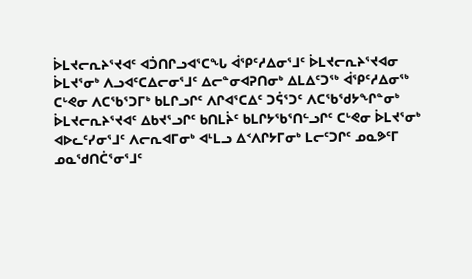ᐆᒪᔪᓕᕆᔨᕐᔪᐊᑦ ᐊᑑᑎᒋᓗᐊᕐᑕᖓ ᐋᕿᑦᓱᐃᓂᕐᒧᑦ ᐆᒪᔪᓕᕆᔨᕐᔪᐊᓂ ᐆᒪᔪᕐᓂᒃ ᐱᓗᐊᑦᑕᐃᓕᓂᕐᒧᑦ ᐃᓕᓐᓂᐊᕈᑎᓂᒃ ᐃᒪᐃᑦᑐᖅ ᐋᕿᑦᓱᐃᓂᖅ ᑕᒡᕙᓂ ᐱᑕᖃᕐᑐᒥᒃ ᑲᒪᒋᓗᒋᑦ ᐱᒋᐊᕐᑕᐃᑦ ᑐᕌᕐᑐᑦ ᐱᑕᖃᖁᔭᖏᓐᓂᒃ ᐆᒪᔪᓕᕆᔨᕐᔪᐊᑦ ᐃᑲᔪᕐᓗᒋᑦ ᑲᑎᒪᔩᑦ ᑲᒪᒋᔭᖃᕐᑎᓪᓗᒋᑦ ᑕᒡᕙᓂ ᐆᒪᔪᕐᓂᒃ ᐊᐅᓚᑦᓯᓂᕐᒧᑦ ᐱᓕᕆᐊᒥᓂᒃ ᐊᒻᒪᓗ ᐃᑉᐱᒋᔭᒥᓂᒃ ᒪᓕᑦᑐᒋᑦ ᓄᓇᕗᑦᒥ ᓄᓇᖁᑎᑖᕐᓂᕐᒧᑦ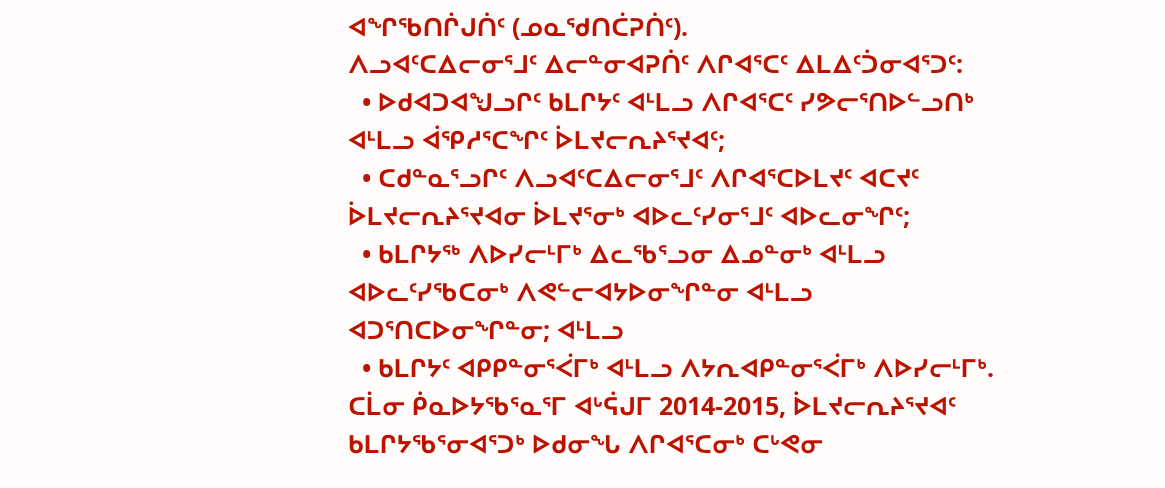ᐊᖏᖃᑎᒌᒍᑏᑦ (ᓄᓇᖁᑎᑖᕈᑏᑦ).
ᐱᓗᐊᑦᑕᐃᓕᓂᕐᒧᑦ ᐃᓕᓐᓂᐊᕈᑏᑦ ᐱᒋᐊᕐᑕᑦ ᐃᒪᐃᑦᑑᓂᐊᕐᑐᑦ:
  • ᐅᑯᐊᑐᐊᖑᓗᒋᑦ ᑲᒪᒋᔭᑦ ᐊᒻᒪᓗ ᐱᒋᐊᕐᑕᑦ ᓯᕗᓕᕐᑎᐅᓪᓗᑎᒃ ᐊᒻᒪᓗ ᐋᕿᓱᕐᑕᖏᑦ ᐆᒪᔪᓕᕆᔨᕐᔪᐊᑦ;
  • ᑕᑯᓐᓇᕐᓗᒋᑦ ᐱᓗᐊᑦᑕᐃᓕᓂᕐᒧᑦ ᐱᒋᐊᕐᑕᐅᒪᔪᑦ ᐊᑕᔪᑦ ᐆᒪᔪᓕᕆᔨᕐᔪᐊᓂ ᐆᒪᔪᕐᓂᒃ ᐊᐅᓚᑦᓯᓂᕐᒧᑦ ᐊᐅᓚᓂᖏᑦ;
  • ᑲᒪᒋᔭᖅ ᐱᐅᓯᓕᒻᒥᒃ ᐃᓚᖃᕐᓗᓂ ᐃᓄᓐᓂᒃ ᐊᒻᒪᓗ ᐊᐅᓚᑦᓯᖃᑕᓂᒃ ᐱᕙᓪᓕᐊᔭᐅᓂᖏᓐᓂ ᐊᒻᒪᓗ ᐊᑐᕐᑎᑕᐅᓂᖏᓐᓂ; ᐊᒻᒪᓗ
  • ᑲᒪᒋᔭᑦ ᐊᑭᑭᓐᓂᕐᐹᒥᒃ ᐊᒻᒪᓗ ᐱᔭᕆᐊᑭᓐᓂᕐᐹᒥᒃ ᐱᐅᓯᓕᒻᒥᒃ.
ᑕᒫᓂ ᑮᓇᐅᔭᖃᕐᓇᕐᒥ ᐊᒡᕌᒍᒥ 2014-2015, ᐆᒪᔪᓕᕆᔨᕐᔪᐊᑦ ᑲᒪᒋᔭᖃᕐᓂᐊᕐᑐᒃ ᐅᑯᓂᖓ ᐱᒋᐊᕐᑕᓂᒃ ᑕᒡᕙᓂ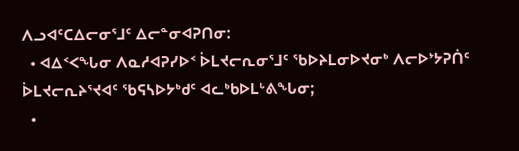ᐱᓗᐊᑦᑕᐃᓕᓂᕐᒧᑦ ᐃᓕᓐᓂᐊᕈᑎᓂ:
  • ᐊᐃᑉᐸᖓᓂ ᐱᓇᓱᐊᕈᓯᐅᑉ ᐆᒪᔪᓕᕆᓂᕐᒧᑦ ᖃᐅᔨᒪᓂᐅᔪᓂᒃ ᐱᓕᐅᔾᔭᕈᑏᑦ ᐆᒪᔪᓕᕆᔨᕐᔪᐊᑦ ᖃᕋᓴᐅᔭᒃᑯᑦ ᐊᓚᒃᑲᐅᒪᒡᕕᖓᓂ;
  •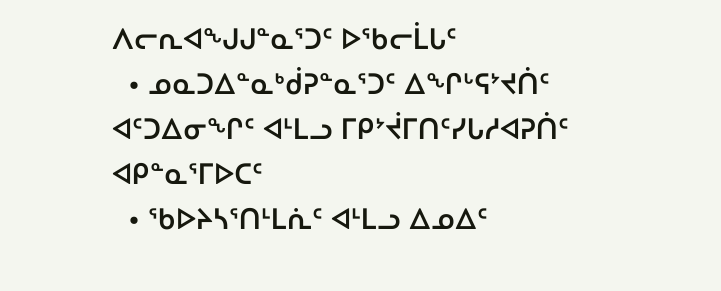ᐱᓕᕆᐊᖑᒍᓐᓇᕐᑐᑦ ᐅᖃᓕᒫᒐᑦ
  • ᓄᓇᑐᐃᓐᓇᒃᑰᕈᓐᓇᕐᑐᑦ ᐃᖏᒡᕋᔾᔪᑏᑦ ᐊᑦᑐᐃᓂᖏᑦ ᐊᒻᒪᓗ ᒥᑭᔾᔫᒥᑎᑦᓯᒐᓱᐊᕈᑏᑦ ᐊᑭᓐᓇᕐᒥᐅᑕᑦ
  • ᖃᐅᔨᓴᕐᑎᒻᒪᕇᑦ ᐊᒻᒪᓗ ᐃᓄᐃᑦ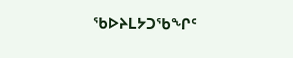ᖃᐅᔨᒪᔭᑐᖃᖏᑦ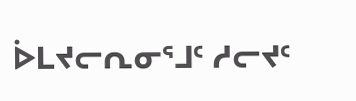ᐆᒪᔪᓕᕆᓂᕐᒧᑦ ᓱᓕᔪᑦ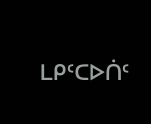ᒪᑭᑦᑕᐅᑏᑦ